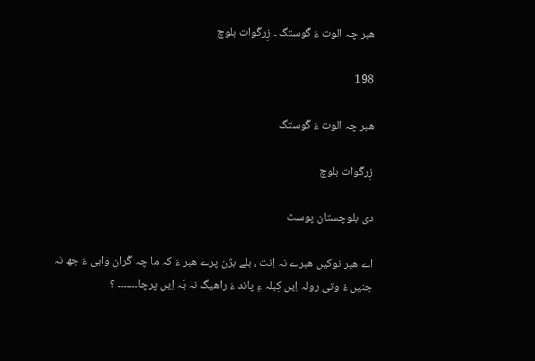ھبر چہ الوت ءَ گْوستگ ۔ زِرگْوات بلوچ

198

ھبر چہ الوت ءَ گْوستگ

زِرگْوات بلوچ

دی بلوچستان پوسٹ

اے ھبر نوکیں ھبرے نہ اِنت ، بلے بژن پرے ھبر ءَ کہ ما چہ گْران وابی ءَ جھ نہ جنیں ءُ وتی رولہ اِیں کِبلہ ءِ پاند ءَ راھیگ نہ بَہ اِیں پرچا۔۔۔۔۔۔۔ ؟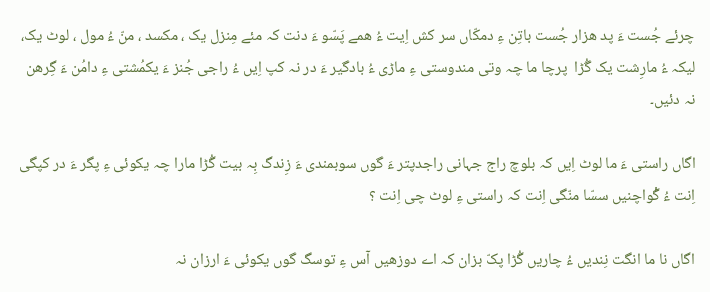چرئے جُست ءَ پد ھزار جُست باتِن ءِ دمکّاں سر کش اِیت ءُ ھمے پَسّو ءَ دنت کہ مئے مِنزل یک ، مکسد ، منّ ءُ مول ، لوٹ یک، لیکہ ءُ مارِشت یک گُڑا  پرچا ما چہ وتی مندوستی ءِ ماڑی ءُ بادگیر ءَ در نہ کپ اِیں ءُ راجی جُنز ءَ یکمُشتی ءِ دامُن ءَ گِرھن نہ دئیں۔

اگاں راستی ءَ ما لوٹ اِیں کہ بلوچ راج جہانی راجدپتر ءَ گوں سوبمندی ءَ زِندگ بِہ بیت گُڑا مارا چہ یکوئی ءِ پگر ءَ در کپگی اِنت ءُ گْواچنیں سسّا منّگی اِنت کہ راستی ءِ لوٹ چی اِنت ؟

اگاں نا ما انگت نِندیں ءُ چاریں گُڑا پکّ بزان کہ اے دوزھیں آس ءِ توسگ گوں یکوئی ءَ ارزان نہ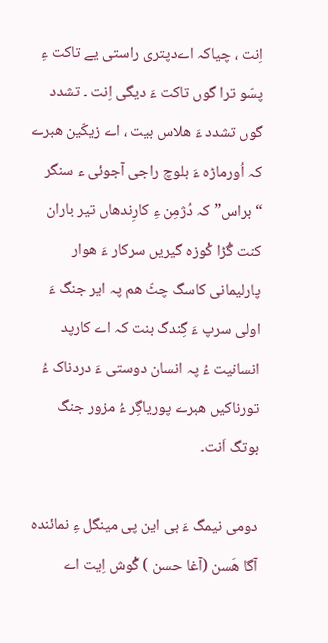اِنت ، چیاکہ اےدپتری راستی یے تاکت ءِ پسّو ترا گوں تاکت ءَ دیگی اِنت ۔ تشدد گوں تشدد ءَ ھلاس بیت ، اے زیکّین ھبرے کہ اُورماڑہ ءَ بلوچ راجی آجوئی ء سنگر “براس” کہ دُژمِن ءِ کارِندھاں تیر باران کنت گُڑا کْوزہ گیریں سرکار ءَ ھوار پارلیمانی کاسگ چٹّ ھم پہ ایر جنگ ءَ اولی سرپ ءَ گِندگ بنت کہ اے کارپد انسانیت ءُ پہ انسان دوستی ءَ دردناک ءُ تورناکیں ھبرے پوریاگِر ءُ مزور جنگ بوتگ اَنت۔

دومی نیمگ ءَ بی این پی مینگل ءِ نمائندہ آگا ھَسن (آغا حسن ) گْوش اِیت اے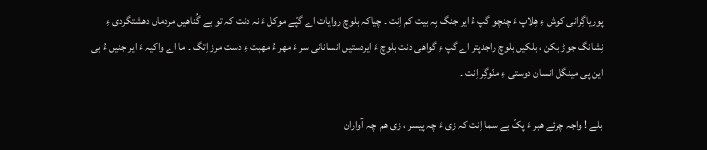پوریاگِرانی کوش ءِ ھِلاپ ءَ چنچو گپ ءُ ایر جنگ بِہ بیت کم اِنت ۔ چیاکہ بلوچ روایات اے گپّے موکل ءَ نہ دنت کہ تو بے گُناھیں مردماں دھشتگردی ءِ نِشانگ جوڑ بکن ، بلکیں بلوچ راجدپتر اے گپ ءِ گواھی دنت بلوچ ءَ ایردستیں انسانانی سر ءَ مھر ءُ مھبت ءِ دست مرز اِتگ ۔ ما اے واکیہ ءَ ایر جنیں ءُ بی این پی مینگل انسان دوستی ءِ منّوگِر اِنت ۔

بلے ! واجہ چرئے ھبر ءَ پکّ بے سما اِنت کہ زی ءَ چہ پیسر ، زی ھم  چہ آواران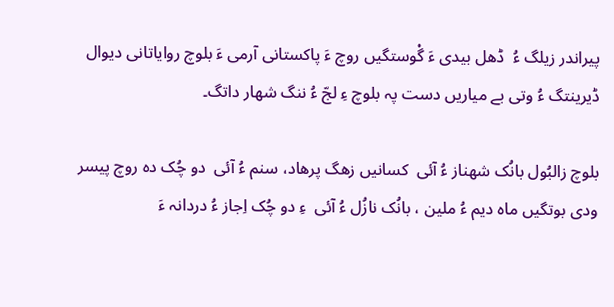پیراندر زیلگ ءُ  ڈھل بیدی ءَ گْوستگیں روچ ءَ پاکستانی آرمی ءَ بلوچ روایاتانی دیوال ڈیرینتگ ءُ وتی بے میاریں دست پہ بلوچ ءِ لجّ ءُ ننگ شھار داتگ۔

بلوچ زالبُول بانُک شھناز ءُ آئی  کسانیں زھگ پرھاد، سنم ءُ آئی  دو چُک دہ روچ پیسر ودی بوتگیں ماہ دیم ءُ ملین ، بانُک نازُل ءُ آئی  ءِ دو چُک اِجاز ءُ دردانہ ءَ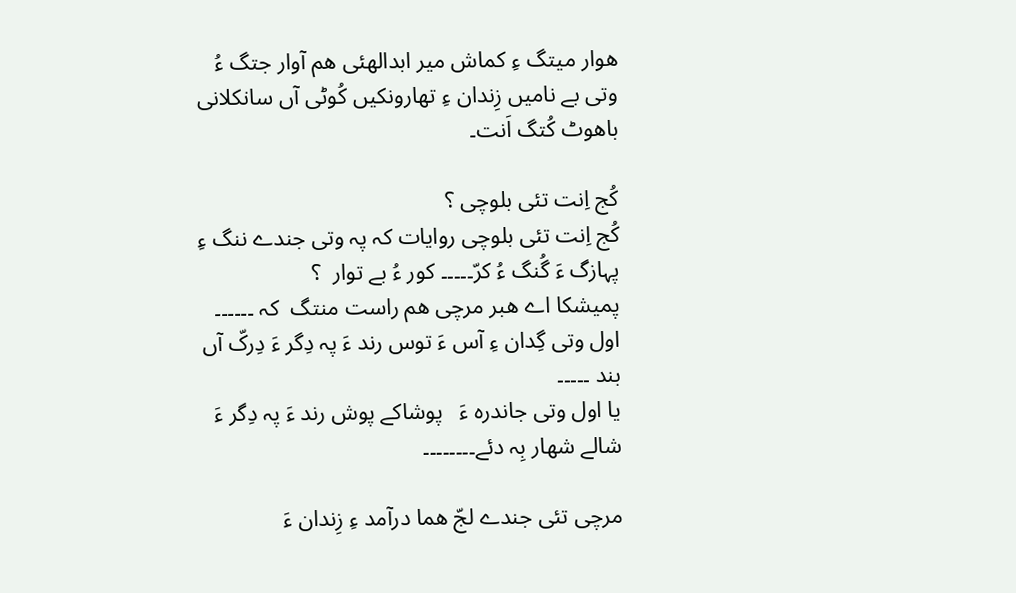ھوار میتگ ءِ کماش میر ابدالھئی ھم آوار جتگ ءُ وتی بے نامیں زِندان ءِ تھارونکیں کُوٹی آں سانکلانی باھوٹ کُتگ اَنت۔

کُج اِنت تئی بلوچی ؟
کُج اِنت تئی بلوچی روایات کہ پہ وتی جندے ننگ ءِ پہازگ ءَ گُنگ ءُ کرّ۔۔۔۔۔ کور ءُ بے توار  ؟
پمیشکا اے ھبر مرچی ھم راست منتگ  کہ ۔۔۔۔۔۔ اول وتی گِدان ءِ آس ءَ توس رند ءَ پہ دِگر ءَ دِرکّ آں بند ۔۔۔۔۔
یا اول وتی جاندرہ ءَ   پوشاکے پوش رند ءَ پہ دِگر ءَ شالے شھار بِہ دئے۔۔۔۔۔۔۔۔

مرچی تئی جندے لجّ ھما درآمد ءِ زِندان ءَ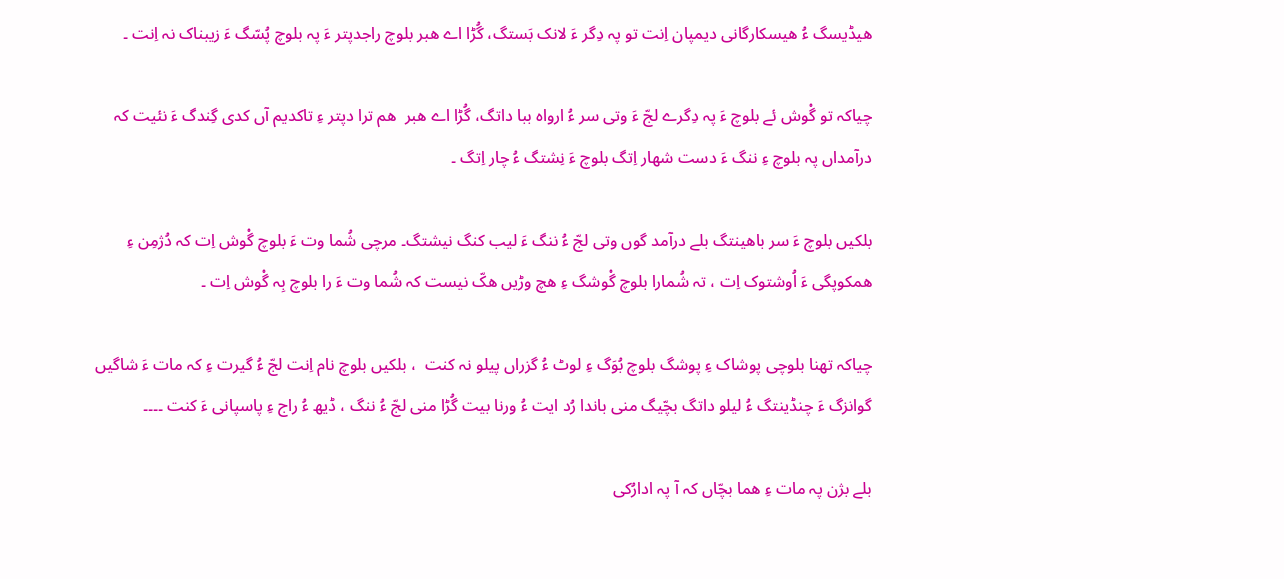ھیڈیسگ ءُ ھیسکارگانی دیمپان اِنت تو پہ دِگر ءَ لانک بَستگ، گُڑا اے ھبر بلوچ راجدپتر ءَ پہ بلوچ پُسّگ ءَ زیبناک نہ اِنت ۔

چیاکہ تو گْوش ئے بلوچ ءَ پہ دِگرے لجّ ءَ وتی سر ءُ ارواہ ببا داتگ، گُڑا اے ھبر  ھم ترا دپتر ءِ تاکدیم آں کدی گِندگ ءَ نئیت کہ درآمداں پہ بلوچ ءِ ننگ ءَ دست شھار اِتگ بلوچ ءَ نِشتگ ءُ چار اِتگ ۔

بلکیں بلوچ ءَ سر باھینتگ بلے درآمد گوں وتی لجّ ءُ ننگ ءَ لیب کنگ نیشتگ۔ مرچی شُما وت ءَ بلوچ گْوش اِت کہ دُژمِن ءِ ھمکوپگی ءَ اُوشتوک اِت ، تہ شُمارا بلوچ گْوشگ ءِ ھچ وڑیں ھکّ نیست کہ شُما وت ءَ را بلوچ بِہ گْوش اِت ۔

چیاکہ تھنا بلوچی پوشاک ءِ پوشگ بلوچ بُوَگ ءِ لوٹ ءُ گزراں پیلو نہ کنت  ، بلکیں بلوچ نام اِنت لجّ ءُ گیرت ءِ کہ مات ءَ شاگیں گوانزگ ءَ چنڈینتگ ءُ لیلو داتگ بچّیگ منی باندا رُد ایت ءُ ورنا بیت گُڑا منی لجّ ءُ ننگ ، ڈیھ ءُ راج ءِ پاسپانی ءَ کنت ۔۔۔۔

بلے بژن پہ مات ءِ ھما بچّاں کہ آ پہ ادارُکی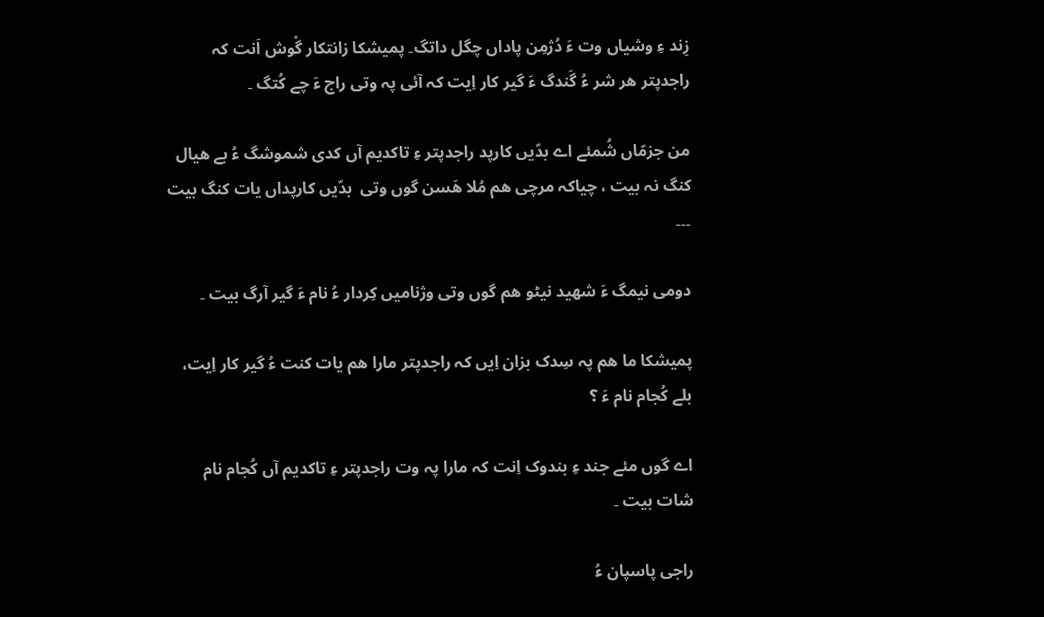زِند ءِ وشیاں وت ءَ دُژمِن پاداں چگل داتگ۔ پمیشکا زانتکار گْوش اَنت کہ راجدپتر ھر شر ءُ گَندگ ءَ گیر کار اِیت کہ آئی پہ وتی راج ءَ چے کُتگ ۔

من جزمّاں شُمئے اے بدّیں کارپد راجدپتر ءِ تاکدیم آں کدی شموشگ ءُ بے ھیال کنگ نہ بیت ، چیاکہ مرچی ھم مُلا ھَسن گوں وتی  بدّیں کارپداں یات کنگ بیت ۔۔۔

دومی نیمگ ءَ شھید نیٹو ھم گوں وتی وژنامیں کِردار ءُ نام ءَ گیر آرگ بیت ۔

پمیشکا ما ھم پہ سِدک بزان اِیں کہ راجدپتر مارا ھم یات کنت ءُ گیر کار اِیت، بلے کُجام نام ءَ ؟

اے گوں مئے جند ءِ بندوک اِنت کہ مارا پہ وت راجدپتر ءِ تاکدیم آں کُجام نام شات بیت ۔

راجی پاسپان ءُ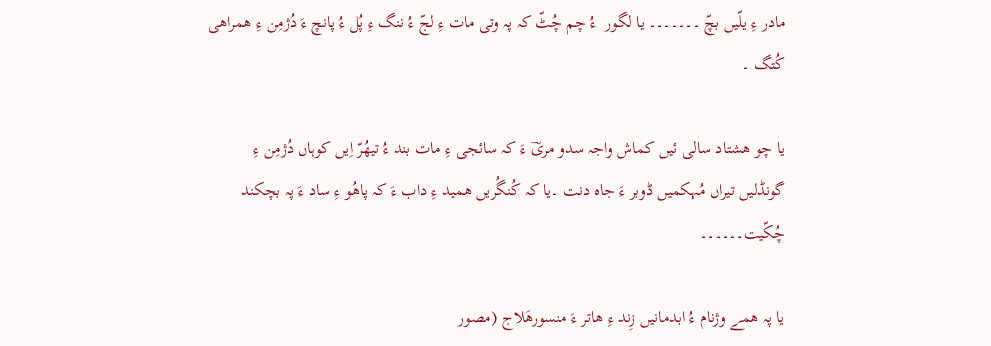مادر ءِ یلّیں بچّ ۔۔۔۔۔۔۔ یا لگور  ءُ چم چُٹّ کہ پہ وتی مات ءِ لجّ ءُ ننگ ءِ پُل ءُ پانچ ءَ دُژمِن ءِ ھمراھی کُتگ ۔

یا چو ھشتاد سالی ئیں کماش واجہ سدو مریؔ ءَ کہ سائجی ءِ مات بند ءُ تیھُرّ اِیں کوہاں دُژمِن ءِ گونڈلیں تیراں مُہکمیں ڈوبر‌ ءَ جاہ دنت ۔یا کہ کُنگُریں ھمید ءِ داب ءَ کہ پاھُو ءِ ساد ءَ پہ بچکند چُکّیت۔۔۔۔۔۔

یا پہ ھمے وژنام ءُ ابدمانیں زِند ءِ ھاتر ءَ منسورھَلاج (مصور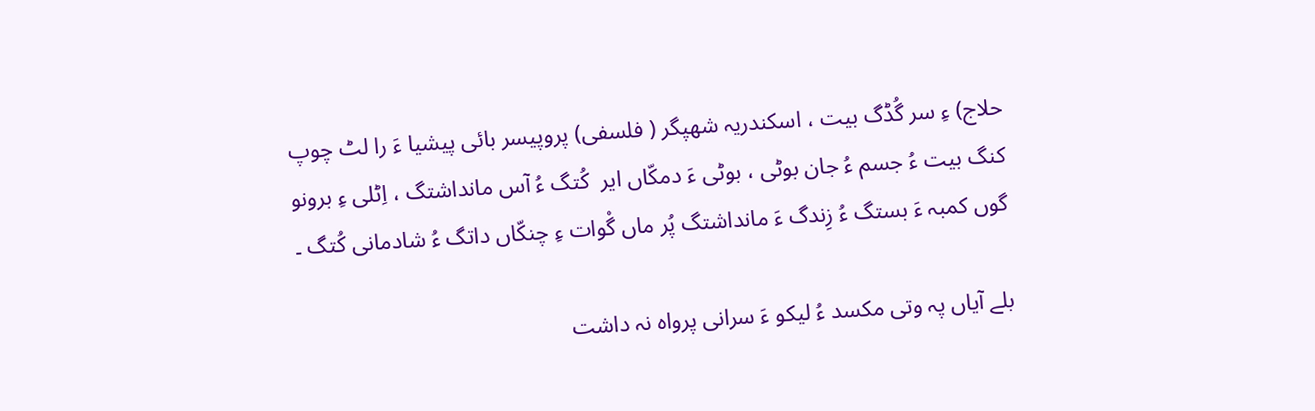حلاج) ءِ سر گُڈگ بیت ، اسکندریہ شھپگر ( فلسفی) پروپیسر بائی پیشیا ءَ را لٹ چوپ کنگ بیت ءُ جسم ءُ جان بوٹی ، بوٹی ءَ دمکّاں ایر  کُتگ ءُ آس مانداشتگ ، اِٹلی ءِ برونو گوں کمبہ ءَ بستگ ءُ زِندگ ءَ مانداشتگ پُر ماں گْوات ءِ چنکّاں داتگ ءُ شادمانی کُتگ ۔

بلے آیاں پہ وتی مکسد ءُ لیکو ءَ سرانی پرواہ نہ داشت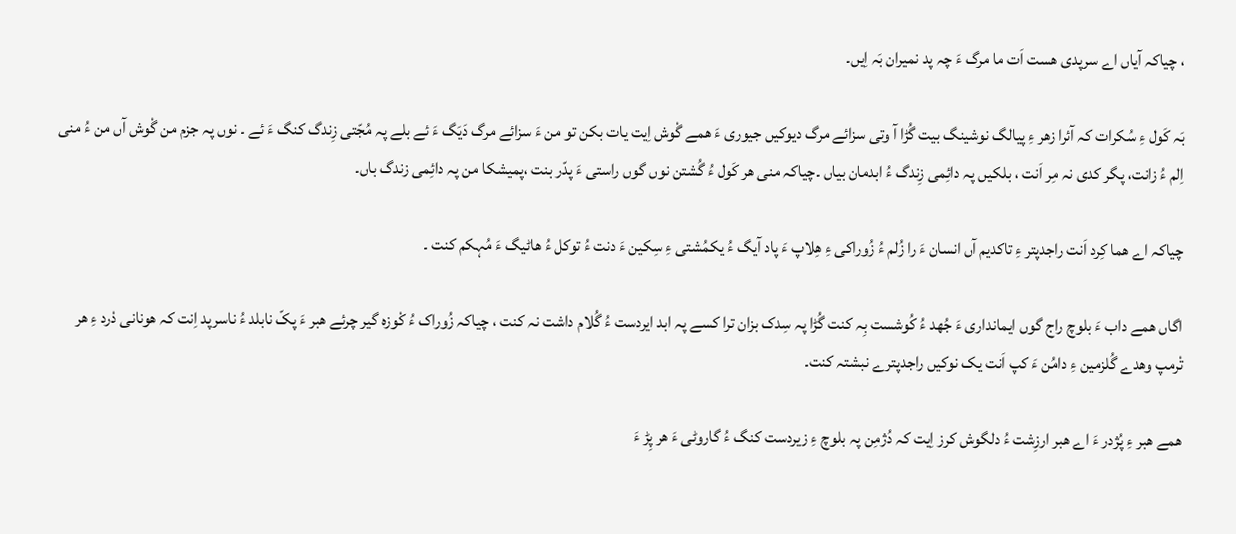، چیاکہ آیاں اے سرپدی ھست اَت ما مرگ ءَ چہ پد نمیران بَہ اِیں۔

بَہ کَول ءِ سُکرات کہ آئرا زھر ءِ پیالگ نوشینگ بیت گُڑا آ وتی سزائے مرگ دیوکیں جیوری ءَ ھمے گْوش اِیت یات بکن تو من ءَ سزائے مرگ دَیَگ ءَ ئے بلے پہ مُجّتی زِندگ کنگ ءَ ئے ۔ نوں پہ جزم من گْوش آں من ءُ منی اِلم ءُ زانت، پگر کدی نہ مِر اَنت ، بلکیں پہ دائِمی زِندگ ءُ ابدمان بیاں ۔چیاکہ منی ھر کَول ءُ گُشتن نوں گوں راستی ءَ پدّر بنت ،پمیشکا من پہ دائِمی زندگ باں۔

چیاکہ اے ھما کِرد اَنت راجدپتر ءِ تاکدیم آں انسان ءَ را زُلم ءُ زُوراکی ءِ ھِلاپ ءَ پاد آیگ ءُ یکمُشتی ءِ سِکین ءَ دنت ءُ توکل ءُ ھاٹیگ ءَ مُہکم کنت ۔

اگاں ھمے داب ءَ بلوچ راج گوں ایمانداری ءَ جُھد ءُ کُوشست بِہ کنت گُڑا پہ سِدک بزان ترا کسے پہ ابد ایردست ءُ گُلام داشت نہ کنت ، چیاکہ زُوراک ءُ کْوزہ گیر چرئے ھبر ءَ پکّ نابلد ءُ ناسرپد اِنت کہ ھونانی دْرد ءِ ھر تْرمپ وھدے گُلزمین ءِ دامُن ءَ کپ اَنت یک نوکیں راجدپترے نبشتہ کنت۔

ھمے ھبر ءِ پُژدر ءَ اے ھبر ارزِشت ءُ دلگوش کرز اِیت کہ دُژمِن پہ بلوچ ءِ زیردست کنگ ءُ گاروٹی ءَ ھر پِڑ ءَ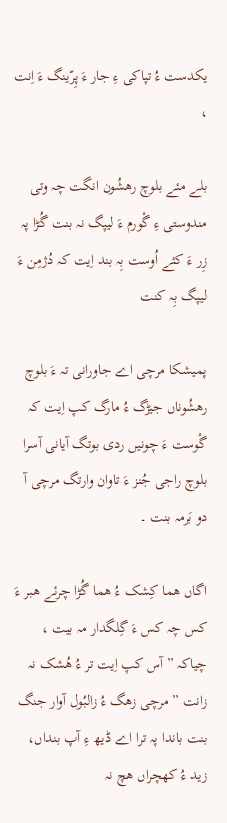یکدست ءُ تپاکی ءِ جار ءَ پِرّینگ ءَ اِنت ،

بلے مئے بلوچ رھشُون انگت چہ وتی مندوستی ءِ گْورم ءَ لیپگ نہ بنت گُڑا پہ زِر ءَ کئے اُوست بِہ بند اِیت کہ دُژمِن ءَ لیپگ بِہ کنت

پمیشکا مرچی اے جاورانی تہ ءَ بلوچ رھشُوناں جیڑگ ءُ مارگ کپ اِیت کہ گْوست ءَ چونیں ردی بوتگ آیانی آسرا بلوچ راجی جُنز ءَ تاوان وارتگ مرچی آ دو بَرمہ بنت ۔

اگاں ھما کِشک ءُ ھما گُڑا چرئے ھبر ءَ کس چہ کس ءَ گِلگدار مہ بیت ، چیاکہ ” آس کپ اِیت تر ءُ ھُشک نہ زانت ” مرچی زھگ ءُ زالبُول آوار جنگ بنت باندا پہ ترا اے ڈیھ ءِ آپ بنداں، زید ءُ کھچراں ھچ نہ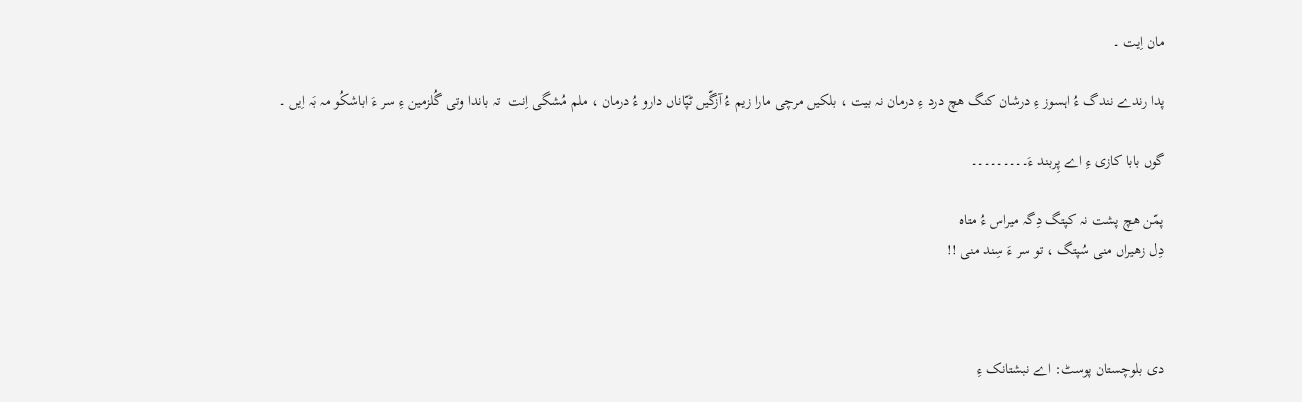مان اِیت ۔

پدا رندے نندگ ءُ اہسوز ءِ درشان کنگ ھچ درد ءِ درمان نہ بیت ، بلکیں مرچی مارا زیم ءُ آزگّیں ٹپّاناں دارو ءُ درمان ، ملم مُشگی اِنت  تہ باندا وتی گُلزمین ءِ سر ءَ اباشکُو مہ بَہ اِیں ۔

گوں بابا کازی ءِ اے پِربند ءَ۔۔۔۔۔۔۔۔۔

پمّن ھچ پشت نہ کپتگ دِگہ میراس ءُ متاه
دِل زھیراں منی سُپتگ ، تو سر ءَ سِند منی !!



دی بلوچستان پوسٹ: اے نبشتانک ءِ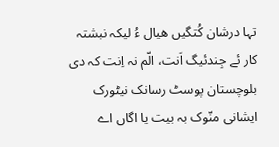تہا درشان کُتگیں ھیال ءُ لیکہ نبشتہ کار ئے جِندئیگ اَنت، الّم نہ اِنت کہ دی بلوچستان پوسٹ رسانک نیٹورک ایشانی منّوک بہ بیت یا اگاں اے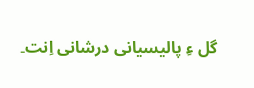گل ءِ پالیسیانی درشانی اِنت۔